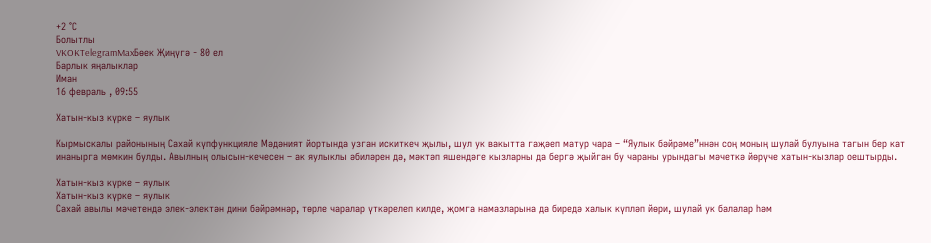+2 °С
Болытлы
VKOKTelegramMaxБөек Җиңүгә - 80 ел
Барлык яңалыклар
Иман
16 февраль , 09:55

Хатын-кыз күрке – яулык

Кырмыскалы районының Сахай күпфункцияле Мәдәният йортында узган искиткеч җылы, шул ук вакытта гаҗәеп матур чара – “Яулык бәйрәме”ннән соң моның шулай булуына тагын бер кат инанырга мөмкин булды. Авылның олысын-кечесен – ак яулыклы әбиләрен дә, мәктәп яшендәге кызларны да бергә җыйган бу чараны урындагы мәчеткә йөрүче хатын-кызлар оештырды.

Хатын-кыз күрке – яулык
Хатын-кыз күрке – яулык
Сахай авылы мәчетендә элек-электән дини бәйрәмнәр, төрле чаралар үткәрелеп килде, җомга намазларына да биредә халык күпләп йөри, шулай ук балалар һәм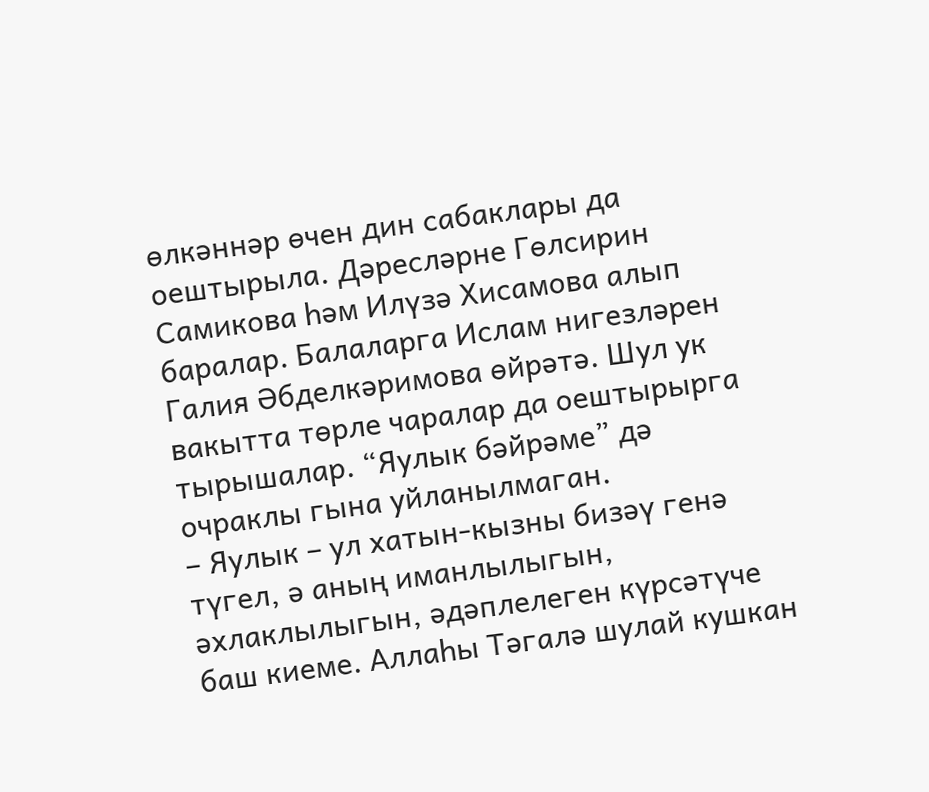өлкәннәр өчен дин сабаклары да оештырыла. Дәресләрне Гөлсирин Самикова һәм Илүзә Хисамова алып баралар. Балаларга Ислам нигезләрен Галия Әбделкәримова өйрәтә. Шул ук вакытта төрле чаралар да оештырырга тырышалар. “Яулык бәйрәме” дә очраклы гына уйланылмаган.
– Яулык – ул хатын-кызны бизәү генә түгел, ә аның иманлылыгын, әхлаклылыгын, әдәплелеген күрсәтүче баш киеме. Аллаһы Тәгалә шулай кушкан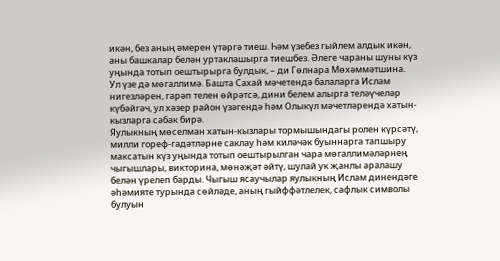икән, без аның әмерен үтәргә тиеш. Һәм үзебез гыйлем алдык икән, аны башкалар белән уртаклашырга тиешбез. Әлеге чараны шуны күз уңында тотып оештырырга булдык, – ди Гөлнара Мөхәммәтшина.
Ул үзе дә мөгаллимә. Башта Сахай мәчетендә балаларга Ислам нигезләрен, гарәп телен өйрәтсә, дини белем алырга теләүчеләр күбәйгәч, ул хәзер район үзәгендә һәм Олыкүл мәчетләрендә хатын-кызларга сабак бирә.
Яулыкның мөселман хатын-кызлары тормышындагы ролен күрсәтү, милли гореф-гадәтләрне саклау һәм киләчәк буыннарга тапшыру максатын күз уңында тотып оештырылган чара мөгаллимәләрнең чыгышлары, викторина, мөнәҗәт әйтү, шулай ук җанлы аралашу белән үрелеп барды. Чыгыш ясаучылар яулыкның Ислам динендәге әһәмияте турында сөйләде, аның гыйффәтлелек, сафлык символы булуын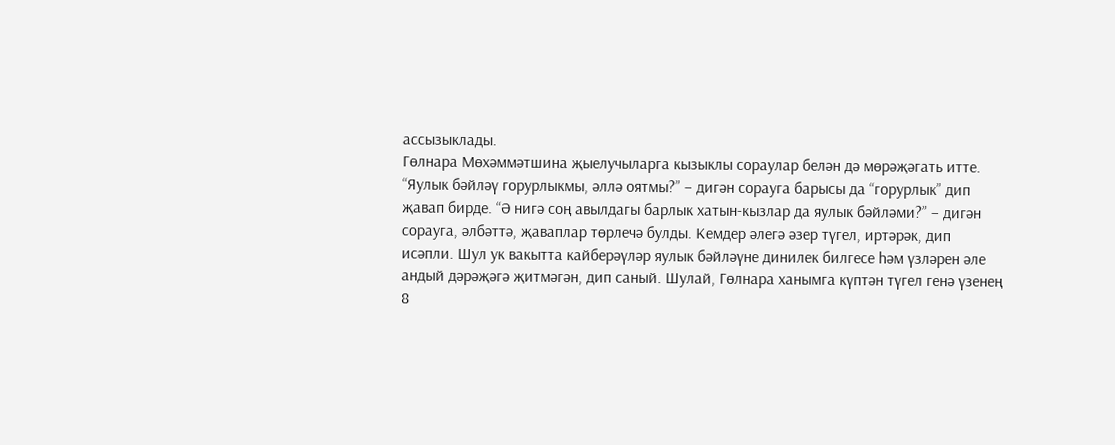ассызыклады.
Гөлнара Мөхәммәтшина җыелучыларга кызыклы сораулар белән дә мөрәҗәгать итте. “Яулык бәйләү горурлыкмы, әллә оятмы?” – дигән сорауга барысы да “горурлык” дип җавап бирде. “Ә нигә соң авылдагы барлык хатын-кызлар да яулык бәйләми?” – дигән сорауга, әлбәттә, җаваплар төрлечә булды. Кемдер әлегә әзер түгел, иртәрәк, дип исәпли. Шул ук вакытта кайберәүләр яулык бәйләүне динилек билгесе һәм үзләрен әле андый дәрәҗәгә җитмәгән, дип саный. Шулай, Гөлнара ханымга күптән түгел генә үзенең 8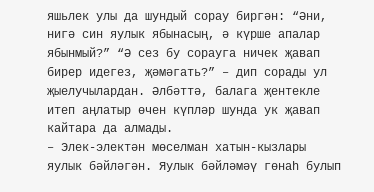яшьлек улы да шундый сорау биргән: “Әни, нигә син яулык ябынасың, ә күрше апалар ябынмый?” “Ә сез бу сорауга ничек җавап бирер идегез, җәмәгать?” – дип сорады ул җыелучылардан. Әлбәттә, балага җентекле итеп аңлатыр өчен күпләр шунда ук җавап кайтара да алмады.
– Элек-электән мөселман хатын-кызлары яулык бәйләгән. Яулык бәйләмәү гөнаһ булып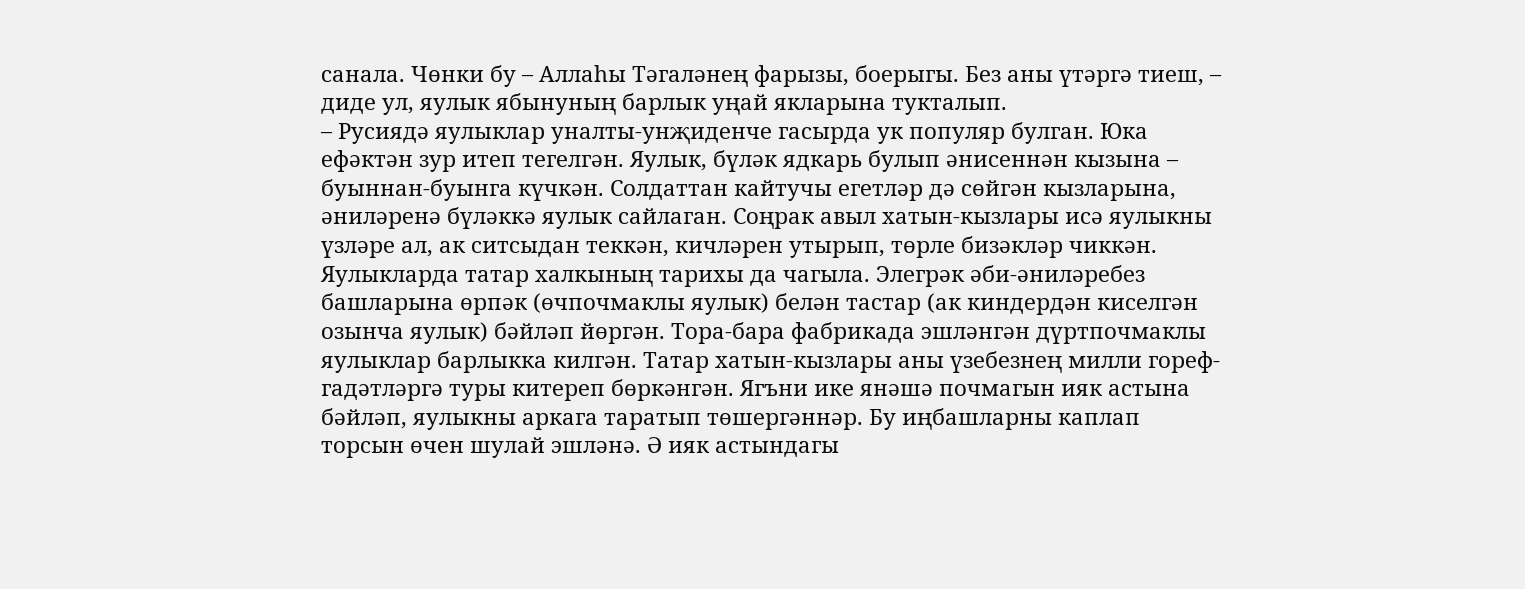санала. Чөнки бу – Аллаһы Тәгаләнең фарызы, боерыгы. Без аны үтәргә тиеш, – диде ул, яулык ябынуның барлык уңай якларына тукталып.
– Русиядә яулыклар уналты-унҗиденче гасырда ук популяр булган. Юка ефәктән зур итеп тегелгән. Яулык, бүләк ядкарь булып әнисеннән кызына – буыннан-буынга күчкән. Солдаттан кайтучы егетләр дә сөйгән кызларына, әниләренә бүләккә яулык сайлаган. Соңрак авыл хатын-кызлары исә яулыкны үзләре ал, ак ситсыдан теккән, кичләрен утырып, төрле бизәкләр чиккән.
Яулыкларда татар халкының тарихы да чагыла. Элегрәк әби-әниләребез башларына өрпәк (өчпочмаклы яулык) белән тастар (ак киндердән киселгән озынча яулык) бәйләп йөргән. Тора-бара фабрикада эшләнгән дүртпочмаклы яулыклар барлыкка килгән. Татар хатын-кызлары аны үзебезнең милли гореф-гадәтләргә туры китереп бөркәнгән. Ягъни ике янәшә почмагын ияк астына бәйләп, яулыкны аркага таратып төшергәннәр. Бу иңбашларны каплап торсын өчен шулай эшләнә. Ә ияк астындагы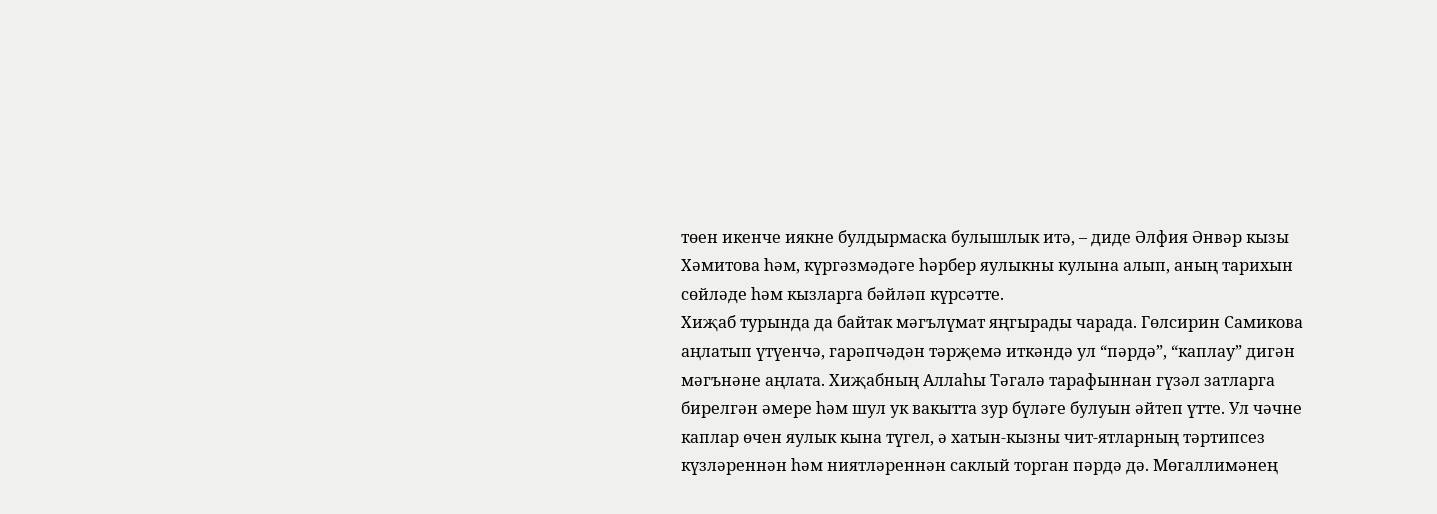төен икенче иякне булдырмаска булышлык итә, – диде Әлфия Әнвәр кызы Хәмитова һәм, күргәзмәдәге һәрбер яулыкны кулына алып, аның тарихын сөйләде һәм кызларга бәйләп күрсәтте.
Хиҗаб турында да байтак мәгълүмат яңгырады чарада. Гөлсирин Самикова аңлатып үтүенчә, гарәпчәдән тәрҗемә иткәндә ул “пәрдә”, “каплау” дигән мәгънәне аңлата. Хиҗабның Аллаһы Тәгалә тарафыннан гүзәл затларга бирелгән әмере һәм шул ук вакытта зур бүләге булуын әйтеп үтте. Ул чәчне каплар өчен яулык кына түгел, ә хатын-кызны чит-ятларның тәртипсез күзләреннән һәм ниятләреннән саклый торган пәрдә дә. Мөгаллимәнең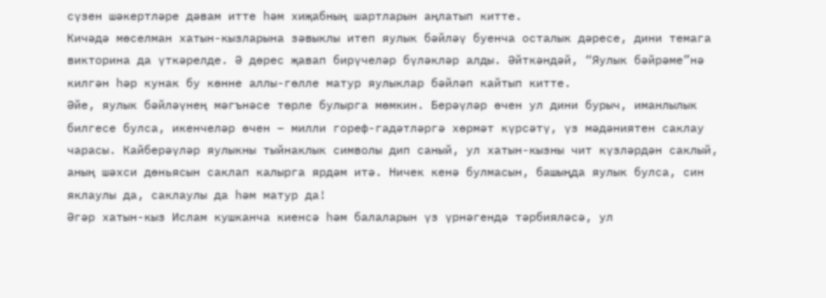сүзен шәкертләре дәвам итте һәм хиҗабның шартларын аңлатып китте.
Кичәдә мөселман хатын-кызларына зәвыклы итеп яулык бәйләү буенча осталык дәресе, дини темага викторина да үткәрелде. Ә дөрес җавап бирүчеләр бүләкләр алды. Әйткәндәй, “Яулык бәйрәме”нә килгән һәр кунак бу көнне аллы-гөлле матур яулыклар бәйләп кайтып китте.
Әйе, яулык бәйләүнең мәгънәсе төрле булырга мөмкин. Берәүләр өчен ул дини бурыч, иманлылык билгесе булса, икенчеләр өчен – милли гореф-гадәтләргә хөрмәт күрсәтү, үз мәдәниятен саклау чарасы. Кайберәүләр яулыкны тыйнаклык символы дип саный, ул хатын-кызны чит күзләрдән саклый, аның шәхси дөньясын саклап калырга ярдәм итә. Ничек кенә булмасын, башыңда яулык булса, син яклаулы да, саклаулы да һәм матур да!
Әгәр хатын-кыз Ислам кушканча киенсә һәм балаларын үз үрнәгендә тәрбияләсә, ул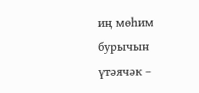иң мөһим бурычын үтәячәк –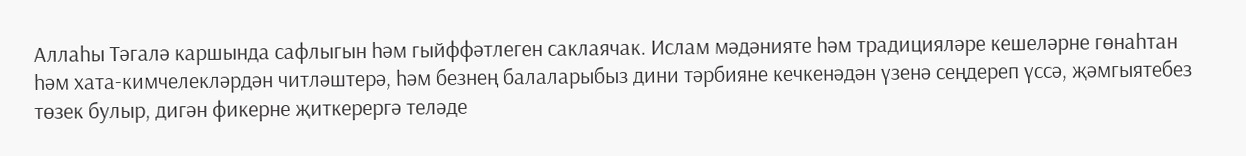Аллаһы Тәгалә каршында сафлыгын һәм гыйффәтлеген саклаячак. Ислам мәдәнияте һәм традицияләре кешеләрне гөнаһтан һәм хата-кимчелекләрдән читләштерә, һәм безнең балаларыбыз дини тәрбияне кечкенәдән үзенә сеңдереп үссә, җәмгыятебез төзек булыр, дигән фикерне җиткерергә теләде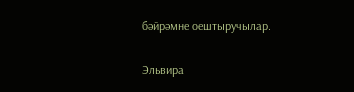бәйрәмне оештыручылар.

Эльвира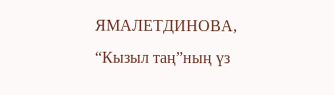ЯМАЛЕТДИНОВА,
“Кызыл таң”ның үз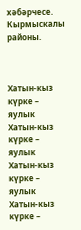хәбәрчесе.
Кырмыскалы районы.



Хатын-кыз күрке – яулык
Хатын-кыз күрке – яулык
Хатын-кыз күрке – яулык
Хатын-кыз күрке –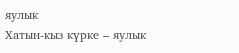яулык
Хатын-кыз күрке – яулык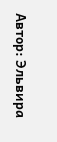Автор: Эльвира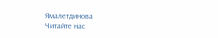Ямалетдинова
Читайте нас